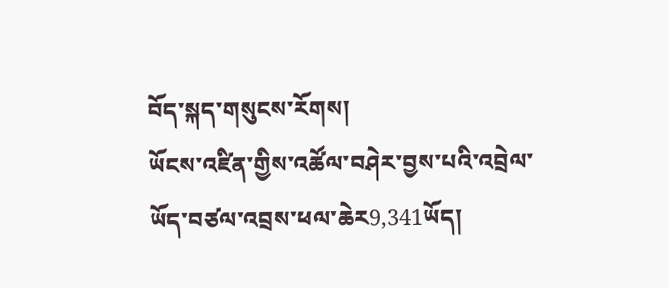བོད་སྐད་གསུངས་རོགས།
ཡོངས་འཛིན་གྱིས་འཚོལ་བཤེར་བྱས་པའི་འབྲེལ་ཡོད་བཙལ་འབྲས་ཕལ་ཆེར9,341ཡོད།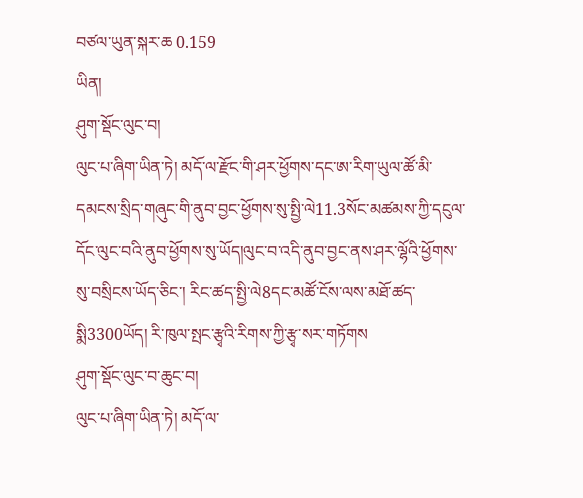བཙལ་ཡུན་སྐར་ཆ 0.159
ཡིན།
ཤུག་སྡོང་ལུང་བ།
ལུང་པ་ཞིག་ཡིན་ཏེ། མདོ་ལ་རྫོང་གི་ཤར་ཕྱོགས་དང་ཨ་རིག་ཡུལ་ཚོ་མི་དམངས་སྲིད་གཞུང་གི་ནུབ་བྱང་ཕྱོགས་སུ་སྤྱི་ལེ11.3སོང་མཚམས་ཀྱི་དངུལ་དོང་ལུང་བའི་ནུབ་ཕྱོགས་སུ་ཡོད།ལུང་བ་འདི་ནུབ་བྱང་ནས་ཤར་ལྷོའི་ཕྱོགས་སུ་བསྲིངས་ཡོད་ཅིང་། རིང་ཚད་སྤྱི་ལེ8དང་མཚོ་ངོས་ལས་མཐོ་ཚད་སྨི3300ཡོད། རི་ཁུལ་སྤང་རྩྭའི་རིགས་ཀྱི་རྩྭ་སར་གཏོགས
ཤུག་སྡོང་ལུང་བ་ཆུང་བ།
ལུང་པ་ཞིག་ཡིན་ཏེ། མདོ་ལ་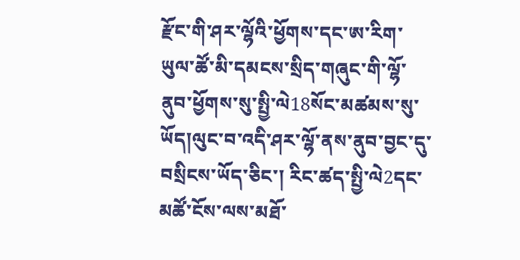རྫོང་གི་ཤར་ལྷོའི་ཕྱོགས་དང་ཨ་རིག་ཡུལ་ཚོ་མི་དམངས་སྲིད་གཞུང་གི་ལྷོ་ནུབ་ཕྱོགས་སུ་སྤྱི་ལེ18སོང་མཚམས་སུ་ཡོད།ལུང་བ་འདི་ཤར་ལྷོ་ནས་ནུབ་བྱང་དུ་བསྲིངས་ཡོད་ཅིང་། རིང་ཚད་སྤྱི་ལེ2དང་མཚོ་ངོས་ལས་མཐོ་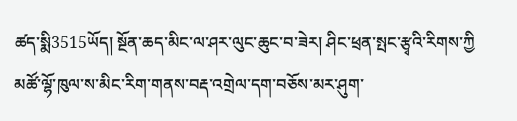ཚད་སྨི3515ཡོད། སྔོན་ཆད་མིང་ལ་ཤར་ལུང་ཆུང་བ་ཟེར། ཤིང་ཕྲན་སྤང་རྩྭའི་རིགས་ཀྱི
མཚོ་ལྷོ་ཁུལ་ས་མིང་རིག་གནས་བརྡ་འགྲེལ་དག་བཅོས་མར་ཤུག་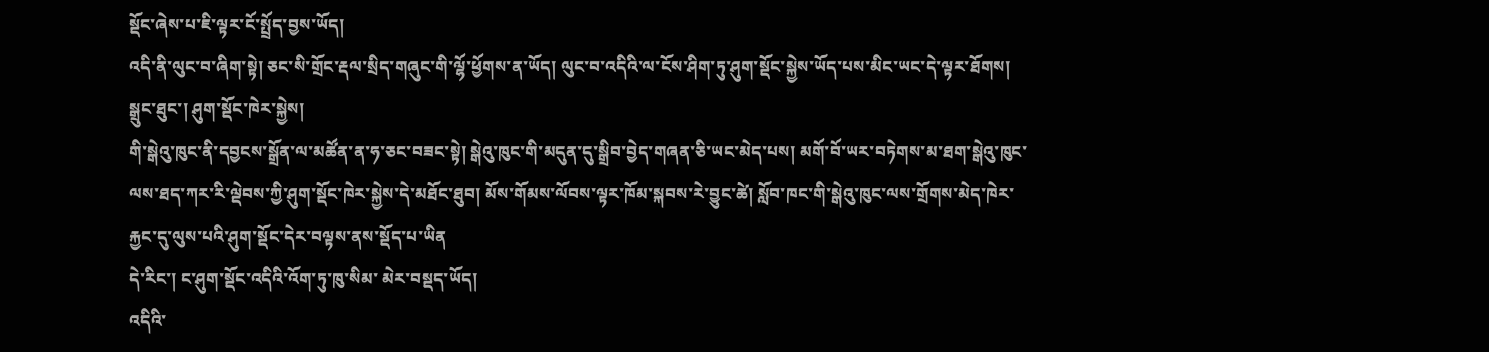སྡོང་ཞེས་པ་ཇི་ལྟར་ངོ་སྤྲོད་བྱས་ཡོད།
འདི་ནི་ལུང་བ་ཞིག་སྟེ། ཅང་སི་གྲོང་རྡལ་སྲིད་གཞུང་གི་ལྷོ་ཕྱོགས་ན་ཡོད། ལུང་བ་འདིའི་ལ་ངོས་ཤིག་ཏུ་ཤུག་སྡོང་སྐྱེས་ཡོད་པས་མིང་ཡང་དེ་ལྟར་ཐོགས།
སྒྲུང་ཐུང་། ཤུག་སྡོང་ཁེར་སྐྱེས།
གི་སྒེའུ་ཁུང་ནི་དབྱངས་སྒྲོན་ལ་མཚོན་ན་ཧ་ཅང་བཟང་སྟེ། སྒེའུ་ཁུང་གི་མདུན་དུ་སྒྲིབ་བྱེད་གཞན་ཅི་ཡང་མེད་པས། མགོ་བོ་ཡར་བཏེགས་མ་ཐག་སྒེའུ་ཁུང་ལས་ཐད་ཀར་རི་ལྡེབས་ཀྱི་ཤུག་སྡོང་ཁེར་སྐྱེས་དེ་མཐོང་ཐུབ། མོས་གོམས་ལོབས་ལྟར་ཁོམ་སྐབས་རེ་བྱུང་ཚེ། སློབ་ཁང་གི་སྒེའུ་ཁུང་ལས་གྲོགས་མེད་ཁེར་རྐྱང་དུ་ལུས་པའི་ཤུག་སྡོང་དེར་བལྟས་ནས་སྡོད་པ་ཡིན
དེ་རིང་། ང་ཤུག་སྡོང་འདིའི་འོག་ཏུ་ཁུ་སིམ་ མེར་བསྡད་ཡོད།
འདིའི་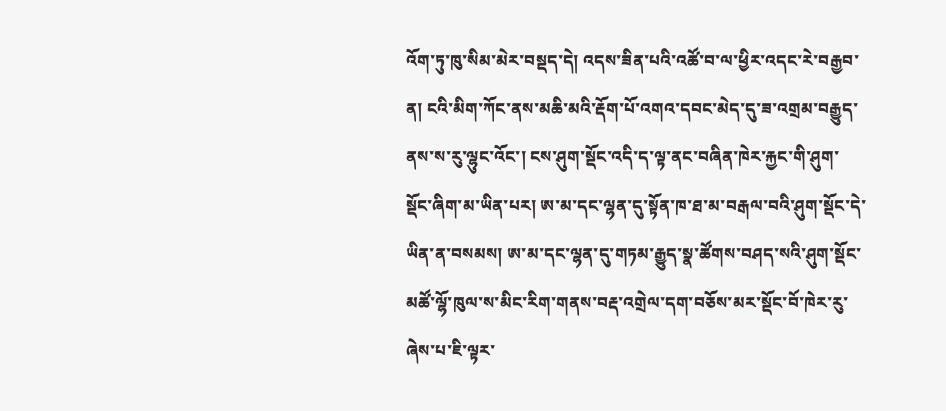འོག་ཏུ་ཁུ་སིམ་མེར་བསྡད་དེ། འདས་ཟིན་པའི་འཚོ་བ་ལ་ཕྱིར་འདང་རེ་བརྒྱབ་ན། ངའི་མིག་ཀོང་ནས་མཆི་མའི་རྡོག་པོ་འགའ་དབང་མེད་དུ་ཟ་འགྲམ་བརྒྱུད་ནས་ས་རུ་ལྷུང་འོང་། ངས་ཤུག་སྡོང་འདི་ད་ལྟ་ནང་བཞིན་ཁེར་རྐྱང་གི་ཤུག་སྡོང་ཞིག་མ་ཡིན་པར། ཨ་མ་དང་ལྷན་དུ་སྟོན་ཁ་ཐ་མ་བརྒལ་བའི་ཤུག་སྡོང་དེ་ཡིན་ན་བསམས། ཨ་མ་དང་ལྷན་དུ་གཏམ་རྒྱུད་སྣ་ཚོགས་བཤད་སའི་ཤུག་སྡོང་
མཚོ་ལྷོ་ཁུལ་ས་མིང་རིག་གནས་བརྡ་འགྲེལ་དག་བཅོས་མར་སྡོང་བོ་ཁེར་རུ་ཞེས་པ་ཇི་ལྟར་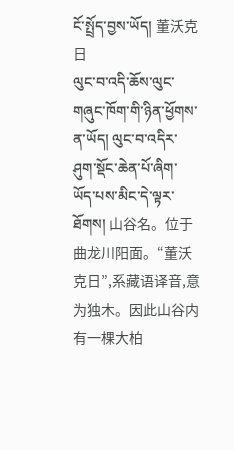ངོ་སྤྲོད་བྱས་ཡོད། 董沃克日
ལུང་བ་འདི་ཆོས་ལུང་གཞུང་ཁོག་གི་ཉིན་ཕྱོགས་ན་ཡོད། ལུང་བ་འདིར་ཤུག་སྡོང་ཆེན་པོ་ཞིག་ཡོད་པས་མིང་དེ་ལྟར་ཐོགས། 山谷名。位于曲龙川阳面。“董沃克日”,系藏语译音,意为独木。因此山谷内有一棵大柏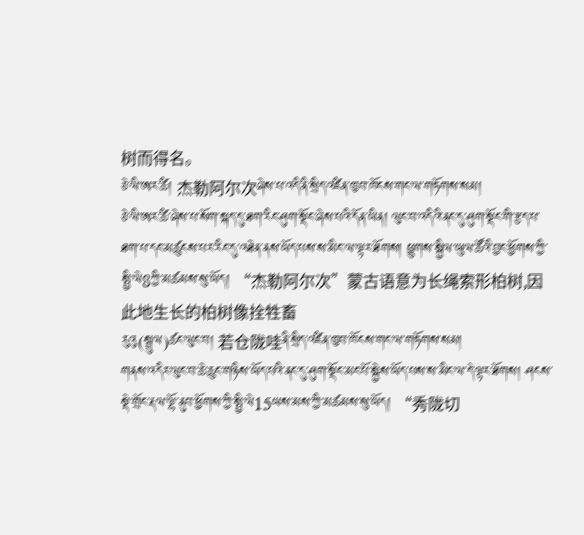树而得名。
ཅེ་ལི་ཨར་ཚི། 杰勒阿尔次ཞེས་པ་འདི་ནི་སྲིད་འཛིན་ཁྱབ་ཁོངས་གང་ལ་གཏོགས་སམ།
ཅེ་ལི་ཨར་ཚི་ཞེས་པ་སོག་སྐད་དུ་ཐག་རིང་ཤུག་སྡོང་ཞེས་པའི་དོན་ཡིན། ལུང་བ་འདིའི་ནང་དུ་ཤུག་སྡོང་གི་རྩད་པ་ཐག་པ་དང་མཚུངས་པར་རིང་དུ་འཐེན་ནས་ཡོད་པས་ས་མིང་ལ་ལྟར་ཐོགས། ཕྱུགས་སྐྱིལ་ཡུལ་ཚོའི་བྱང་ཕྱོགས་ཀྱི་སྤྱི་ལེ8ཀྱི་མཚམས་སུ་ཡོད། “杰勒阿尔次”蒙古语意为长绳索形柏树,因此地生长的柏树像拴牲畜
རུའུ(སྦྲུལ)ཚང་ལུང་བ། 若仓陇哇ནི་སྲིད་འཛིན་ཁྱབ་ཁོངས་གང་ལ་གཏོགས་སམ།
གནས་འདིར་ལུང་བ་ཆེ་ཆུང་གཉིས་ཡོད་པའི་ནང་དུ་ཤུག་སྡོང་མང་པོ་སྐྱེས་ཡོད་པས་ས་མིང་ལ་དེ་ལྟར་ཐོགས། ཤངས་སྡེ་གྲོང་རྡལ་ལྷོ་ནུབ་ཕྱོགས་ཀྱི་སྤྱི་ལེ15ཡས་མས་ཀྱི་མཚམས་སུ་ཡོད། “秀陇切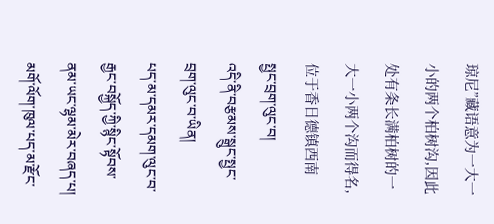琼尼”藏语意为一大一小的两个柏树沟,因此处有条长满柏树的一大一小两个沟而得名,位于香日德镇西南
སྤྱང་བྲག་ལུང་བ།
འདི་ནི་བརྩམས་སྒྲུང་སྤྱང་བྲག་ལུང་བ་ཡིན།
པད་མ་དམར་དམག་ལུང་བ་རྒྱང་བསྐྱོད་ཀྱི་སྙིང་སྟོབས་ནམ་ཡང་ལྷམ་མེར་བཞད་པ།
མགོ་ལོག་ཁུལ་པད་མ་རྫོང་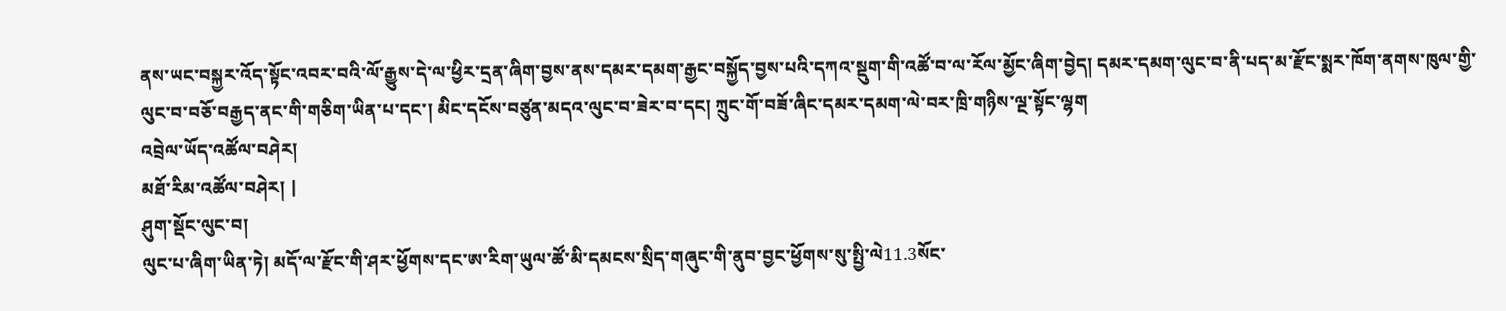ནས་ཡང་བསྐྱར་འོད་སྟོང་འབར་བའི་ལོ་རྒྱུས་དེ་ལ་ཕྱིར་དྲན་ཞིག་བྱས་ནས་དམར་དམག་རྒྱང་བསྐྱོད་བྱས་པའི་དཀའ་སྡུག་གི་འཚོ་བ་ལ་རོལ་མྱོང་ཞིག་བྱེད། དམར་དམག་ལུང་བ་ནི་པད་མ་རྫོང་སྨར་ཁོག་ནགས་ཁུལ་གྱི་ལུང་བ་བཅོ་བརྒྱད་ནང་གི་གཅིག་ཡིན་པ་དང་། མིང་དངོས་བཙུན་མདའ་ལུང་བ་ཟེར་བ་དང། ཀྲུང་གོ་བཟོ་ཞིང་དམར་དམག་ལེ་བར་ཁྲི་གཉིས་ལྔ་སྟོང་ལྷག
འབྲེལ་ཡོད་འཚོལ་བཤེར།
མཐོ་རིམ་འཚོལ་བཤེར། |
ཤུག་སྡོང་ལུང་བ།
ལུང་པ་ཞིག་ཡིན་ཏེ། མདོ་ལ་རྫོང་གི་ཤར་ཕྱོགས་དང་ཨ་རིག་ཡུལ་ཚོ་མི་དམངས་སྲིད་གཞུང་གི་ནུབ་བྱང་ཕྱོགས་སུ་སྤྱི་ལེ11.3སོང་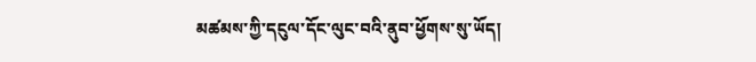མཚམས་ཀྱི་དངུལ་དོང་ལུང་བའི་ནུབ་ཕྱོགས་སུ་ཡོད།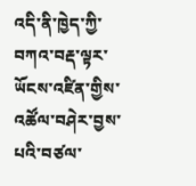འདི་ནི་ཁྱེད་ཀྱི་བཀའ་བརྡ་ལྟར་ཡོངས་འཛིན་གྱིས་འཚོལ་བཤེར་བྱས་པའི་བཙལ་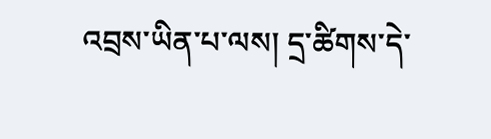འབྲས་ཡིན་པ་ལས། དྲ་ཚིགས་དེ་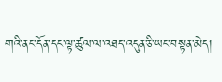གའི་ནང་དོན་དང་ལྟ་ཚུལ་ལ་འཐད་འདུན་ཅི་ཡང་བསྟན་མེད།